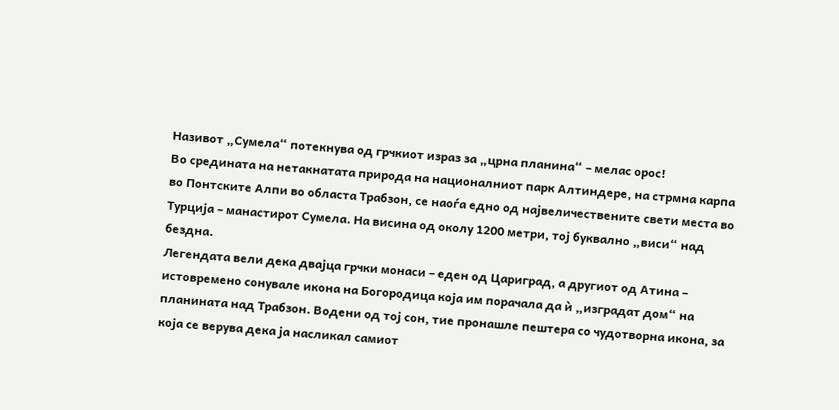Називот „Сумела“ потекнува од грчкиот израз за „црна планина“ – мелас орос!
Во средината на нетакнатата природа на националниот парк Алтиндере, на стрмна карпа во Понтските Алпи во областа Трабзон, се наоѓа едно од највеличествените свети места во Турција – манастирот Сумела. На висина од околу 1200 метри, тој буквално „виси“ над бездна.
Легендата вели дека двајца грчки монаси – еден од Цариград, а другиот од Атина – истовремено сонувале икона на Богородица која им порачала да ѝ „изградат дом“ на планината над Трабзон. Водени од тој сон, тие пронашле пештера со чудотворна икона, за која се верува дека ја насликал самиот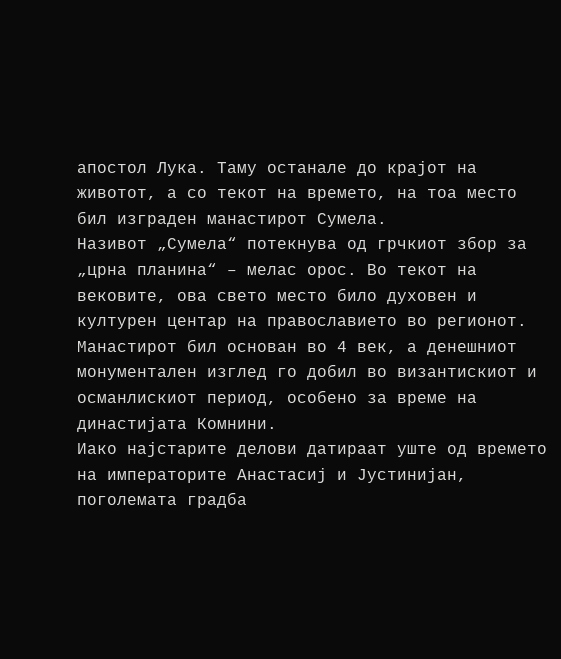апостол Лука. Таму останале до крајот на животот, а со текот на времето, на тоа место бил изграден манастирот Сумела.
Називот „Сумела“ потекнува од грчкиот збор за „црна планина“ – мелас орос. Во текот на вековите, ова свето место било духовен и културен центар на православието во регионот. Манастирот бил основан во 4 век, а денешниот монументален изглед го добил во византискиот и османлискиот период, особено за време на династијата Комнини.
Иако најстарите делови датираат уште од времето на императорите Анастасиј и Јустинијан, поголемата градба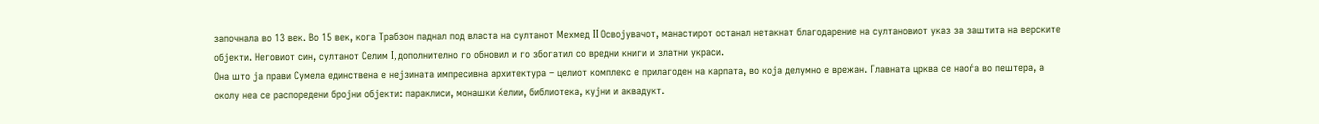започнала во 13 век. Во 15 век, кога Трабзон паднал под власта на султанот Мехмед II Освојувачот, манастирот останал нетакнат благодарение на султановиот указ за заштита на верските објекти. Неговиот син, султанот Селим I, дополнително го обновил и го збогатил со вредни книги и златни украси.
Она што ја прави Сумела единствена е нејзината импресивна архитектура – целиот комплекс е прилагоден на карпата, во која делумно е врежан. Главната црква се наоѓа во пештера, а околу неа се распоредени бројни објекти: параклиси, монашки ќелии, библиотека, кујни и аквадукт.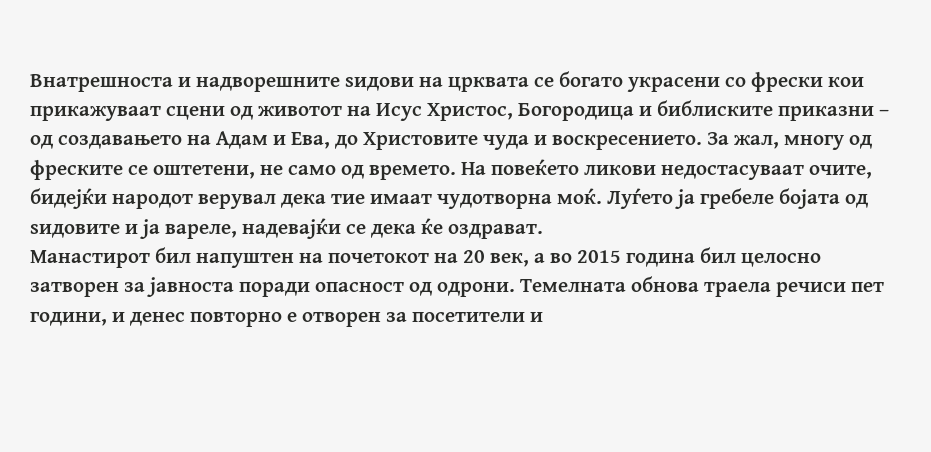Внатрешноста и надворешните ѕидови на црквата се богато украсени со фрески кои прикажуваат сцени од животот на Исус Христос, Богородица и библиските приказни – од создавањето на Адам и Ева, до Христовите чуда и воскресението. За жал, многу од фреските се оштетени, не само од времето. На повеќето ликови недостасуваат очите, бидејќи народот верувал дека тие имаат чудотворна моќ. Луѓето ја гребеле бојата од ѕидовите и ја вареле, надевајќи се дека ќе оздрават.
Манастирот бил напуштен на почетокот на 20 век, а во 2015 година бил целосно затворен за јавноста поради опасност од одрони. Темелната обнова траела речиси пет години, и денес повторно е отворен за посетители и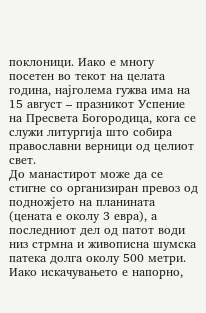поклоници. Иако е многу посетен во текот на целата година, најголема гужва има на 15 август – празникот Успение на Пресвета Богородица, кога се служи литургија што собира православни верници од целиот свет.
До манастирот може да се стигне со организиран превоз од подножјето на планината (цената е околу 3 евра), а последниот дел од патот води низ стрмна и живописна шумска патека долга околу 500 метри. Иако искачувањето е напорно,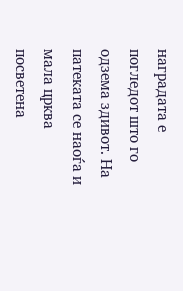наградата е погледот што го одзема здивот. На патеката се наоѓа и мала црква посветена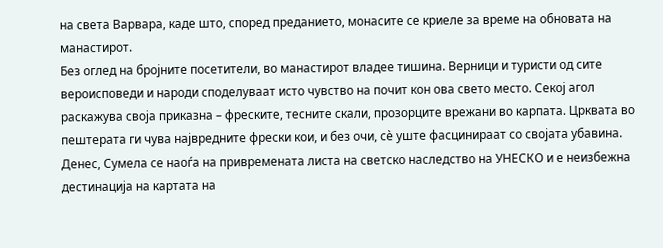на света Варвара, каде што, според преданието, монасите се криеле за време на обновата на манастирот.
Без оглед на бројните посетители, во манастирот владее тишина. Верници и туристи од сите вероисповеди и народи споделуваат исто чувство на почит кон ова свето место. Секој агол раскажува своја приказна – фреските, тесните скали, прозорците врежани во карпата. Црквата во пештерата ги чува највредните фрески кои, и без очи, сè уште фасцинираат со својата убавина.
Денес, Сумела се наоѓа на привремената листа на светско наследство на УНЕСКО и е неизбежна дестинација на картата на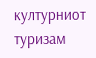културниот туризам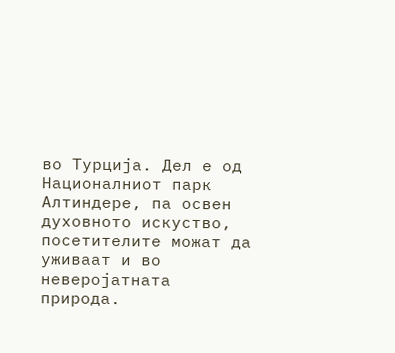во Турција. Дел е од Националниот парк Алтиндере, па освен духовното искуство, посетителите можат да уживаат и во неверојатната природа.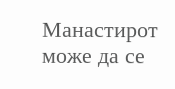Манастирот може да се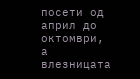посети од април до октомври, а влезницата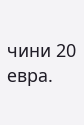чини 20 евра.